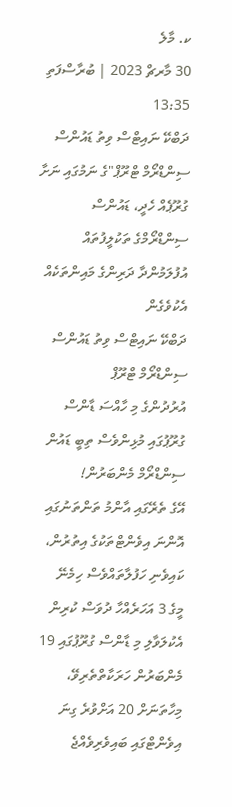ކ. މާލެ
30 މާރޗް 2023 | ބުރާސްފަތި 13:35
ދަބްކޭ ނައިޓްސް ވިތު ޑައުންސް ސިންޑްރޯމް ޓްރޫޕް"ގެ ނަމުގައި ނަށާ ގުރޫޕެއް ހެދީ، ޑައުންސް ސިންޑްރޯމްގެ ތަކުލީފުތައް އުފުލަމުންދާ ދަރިންގެ މައިންތަކެއް އެކުވެގެން
ދަބްކޭ ނައިޓްސް ވިތު ޑައުންސް ސިންޑްރޯމް ޓްރޫޕް
އުރުދުންގެ މި ހާއްސަ ޑާންސް ގުރޫޕުގައި މުޅިންވެސް ތިބީ ޑައުން ސިންޑްރޯމް މެންބަރުން!
އޭގެ ތެރޭގައި އާންމު ތަންތަނުގައި އޮންނަ އިވެންޓްތަކުގެ އިތުރުން، ކައިވެނި ހަފުލާތައްވެސް ހިމެނޭ
މީގެ 3 އަހަރެއްހާ ދުވަސް ކުރިން އެކުލަވާލި މި ޑާންސް ގުރޫޕުގައި 19 މެންބަރުން ހަރަކާތްތެރިވޭ، މިހާތަނަށް 20 އަށްވުރެ ގިނަ އިވެންޓްގައި ބައިވެރިވެއްޖެ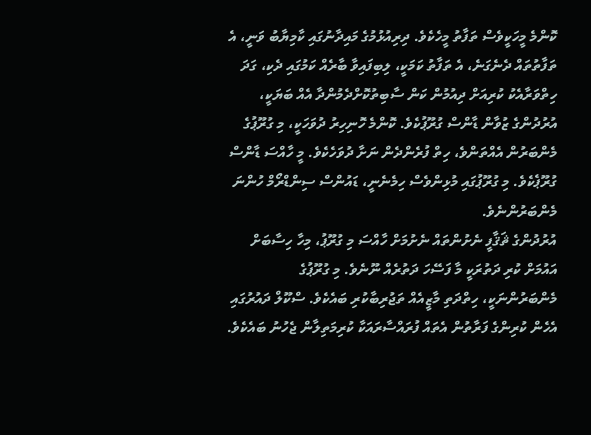ކޮންމެ މީހަކީވެސް ތަފާތު މީހެކެވެ. ދިރިއުޅުމުގެ މައިދާނުގައި ކާމިޔާބު ވަނީ، އެ ތަފާތުތައް ދެނެގަނެ، އެ ތަފާތު ކަމަކީ، ލިބިފައިވާ ބާރެއް ކަމުގައި ދެކި، ގަދަ ހިތްވަރާއެކު ކުރިއަށް ދިއުމުން ކަން ސާބިތުކޮށްދެމުންދާ އެއް ބަޔަކީ، އުރުދުންގެ ޒުވާން ޑާންސް ގުރޫޕުކެވެ. ކޮންމެ ހޮނިހިރު ދުވަހަކީ، މި ގުރޫޕުގެ މެންބަރުން އެއްތަންވެ، ހިތް ފުރެންދެން ނަށާ ދުވަހެކެވެ. މީ ހާއްސަ ޑާންސް ގުރޫޕެކެވެ. މި ގުރޫޕުގައި މުޅިންވެސް ހިމެނެނީ، ޑައުންސް ސިންޑްރޯމް ހުންނަ މެންބަރުންނެވެ.
އުރުދުންގެ ޘަޤާފީ ނެށުންތައް ނެށުމަށް ހާއްސަ މި ގުރޫޕު، މިހާ ހިސާބަށް އައުމަށް ކުރި ދަތުރަކީ މާ ފަސޭހަ ދަތުރެއް ނޫނެވެ. މި ގުރޫޕުގެ މެންބަރުންނަކީ، ހިތްދަތި މާޒީއެއް ތަޖުރިބާކުރި ބައެކެވެ. ސްކޫލް ދައުރުގައި އެހެން ކުރިންގެ ފަރާތުން އެތައް ފުރައްސާރައަކާ ކުރިމަތިލާން ޖެހުނު ބައެކެވެ.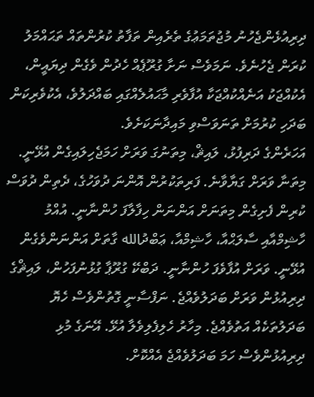ދިރިއުޅެންޖެހުނު މުޖުތަމަޢުގެ ތެރެއިން ތަފާތު ކުރުންތައް ތަޙައްމަލު ކުރަން ޖެހުނެވެ. ނަމަވެސް ނަށާ ގުރޫޕެއް ހެދުން ވެގެން ދިޔައީން، އެކުއްޖަކު އަނެއްކުއްޖަކާ އުފާވެރި މާޙައުލެއްގައި ބައްދަލުވެ، އެކުވެރިކަން ބަދަހި ކުރުމަށް ތަނަވަސްވި މައިދާނަކަށެވެ.
އަހަރެންގެ ދަރިފުޅު، ލައިޘް، މިތަނުގަ ވަރަށް ހަމަޖެހިލައިގެން އުޅޭނީ. މިތަނާ ވަރަށް ގަޔާވާނެ. ފަރިތަކުރުން އޮންނަ ދުވަހުގެ، ދެތިން ދުވަސް ކުރިން ފެށިގެން މިތަނަށް އަންނަން ހިފާލާފަ ހުންނާނީ. އުއްމު ހާޝިމްއާއި ސާލަޙްއާ، ހާޝިމްއާ، ޢަބްދުالله ގާތަށް އަންނަންވެގެން އުޅޭނީ. ވަރަށް އުފާވެފަ ހުންނާނީ. ދަބްކޭ ގުރޫޕާ ގުޅުނުފަހުން، ލައިޘްގެ ދިރިއުޅުން ވަރަށް ބަދަލުވެއްޖެ. ނަފްސާނީ ގޮތުންވެސް ހެޔޮ ބަދަލުތަކެއް އަތުވެއްޖެ. މިހާރު ހެލިފެލިވެލާ އުޅޭ. އޭނަގެ މުޅި ދިރިއުޅުންވެސް ހަމަ ބަދަލުވެއްޖެ އެއްކޮށް.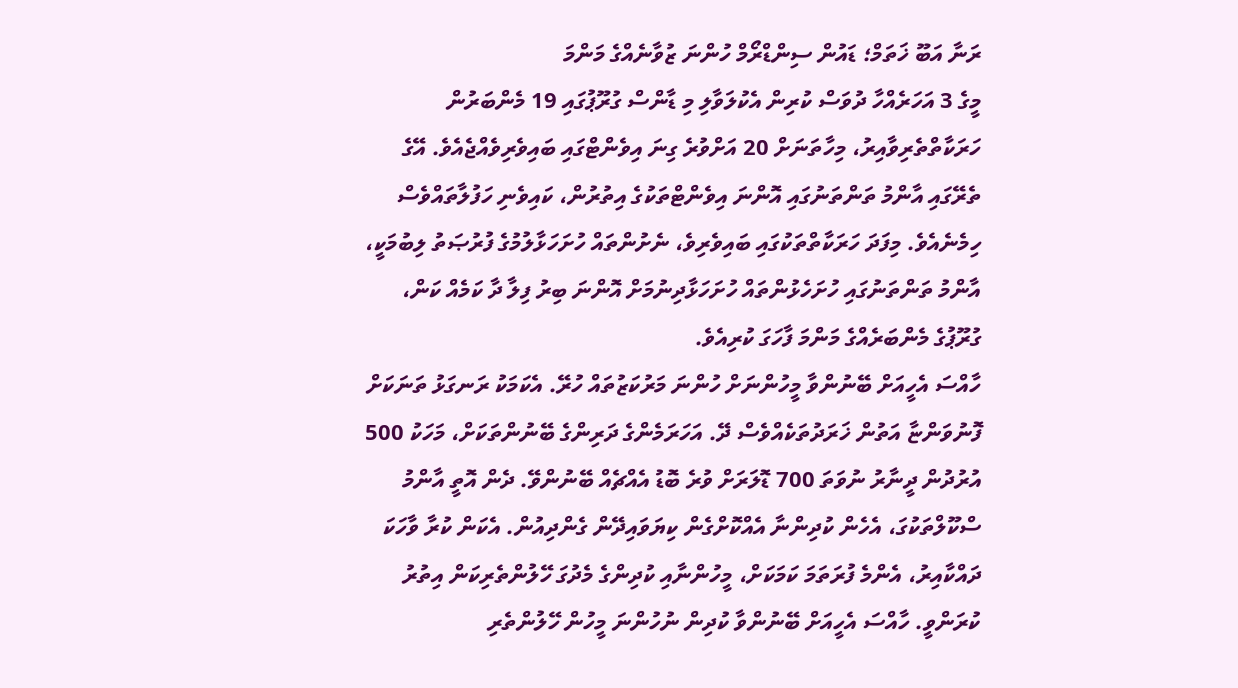ރަނާ އަބޫ ޚަތަމް؛ ޑައުން ސިންޑްރޯމް ހުންނަ ޒުވާނެއްގެ މަންމަ
މީގެ 3 އަހަރެއްހާ ދުވަސް ކުރިން އެކުލަވާލި މި ޑާންސް ގުރޫޕުގައި 19 މެންބަރުން ހަރަކާތްތެރިވާއިރު، މިހާތަނަށް 20 އަށްވުރެ ގިނަ އިވެންޓްގައި ބައިވެރިވެއްޖެއެވެ. އޭގެ ތެރޭގައި އާންމު ތަންތަނުގައި އޮންނަ އިވެންޓްތަކުގެ އިތުރުން، ކައިވެނި ހަފުލާތައްވެސް ހިމެނެއެވެ. މިފަދަ ހަރަކާތްތަކުގައި ބައިވެރިވެ، ނެށުންތައް ހުށަހަޅާލުމުގެ ފުރުޞަތު ލިބުމަކީ، އާންމު ތަންތަނުގައި ހުށަހެޅުންތައް ހުށަހަޅާދިނުމަށް އޮންނަ ބިރު ފިލާ ދާ ކަމެއް ކަން، ގުރޫޕުގެ މެންބަރެއްގެ މަންމަ ފާހަގަ ކުރިއެވެ.
ހާއްސަ އެހީއަށް ބޭނުންވާ މީހުންނަށް ހުންނަ މަރުކަޒުތައް ހުރޭ. އެކަމަކު ރަނގަޅު ތަނަކަށް ފޮނުވަންޏާ އަތުން ޚަރަދުތަކެއްވެސް ދޭ. އަހަރަމެންގެ ދަރިންގެ ބޭނުންތަކަށް، މަހަކު 500 އުރުދުން ދީނާރު ނުވަތަ 700 ޑޮލަރަށް ވުރެ ބޮޑު އެއްޗެއް ބޭނުންވޭ. ދެން އޮތީ އާންމު ސްކޫލްތަކުގަ، އެހެން ކުދިންނާ އެއްކޮށްގެން ކިޔަވައިދޭން ގެންދިއުން. އެކަން ކުރާ ވާހަކަ ދައްކާއިރު، އެންމެ ފުރަތަމަ ކަމަކަށް، މީހުންނާއި ކުދިންގެ މެދުގަ ހޭލުންތެރިކަން އިތުރު ކުރަންވީ. ހާއްސަ އެހީއަށް ބޭނުންވާ ކުދިން ނުހުންނަ މީހުން ހޭލުންތެރި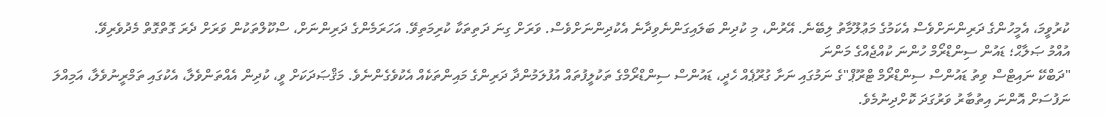ކުރުވީމަ، އެމީހުންގެ ދަރިންނަށްވެސް އެކަމުގެ މަޢުލޫމާތު ލިބޭނެ. އޭރުން، މި ކުދިން ބަލައިގަންނެވިދާނެ އެކުދިންނަށްވެސް. ވަރަށް ގިނަ ދަތިތަކާ ކުރިމަތިވޭ. އަހަރަމެންގެ ދަރިންނަށް، ސްކޫލްތަކުން ވަރަށް ދެރަ ގޮތްގޮތް މެދުވެރިވޭ.
އުއްމު ޞަލާޙް؛ ޑައުން ސިންޑްރޯމް ހުންނަ ކުއްޖެއްގެ މަންނަ
"ދަބްކޭ ނައިޓްސް ވިތު ޑައުންސް ސިންޑްރޯމް ޓްރޫޕް"ގެ ނަމުގައި ނަށާ ގުރޫޕެއް ހެދީ، ޑައުންސް ސިންޑްރޯމްގެ ތަކުލީފުތައް އުފުލަމުންދާ ދަރިންގެ މައިންތަކެއް އެކުވެގެންނެވެ. މަޤްޞަދަކަށް ވީ، ކުދިން އެއްތަންވެލާ، އެކުގައި ތަމްރީނުވެލާ، އަމިއްލަ ނަފުސަށް އޮންނަ އިތުބާރު ވަރުގަދަ ކޮށްދިނުމެވެ.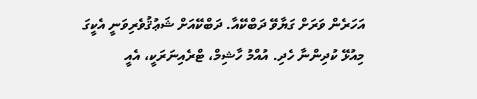އަހަރެން ވަރަށް ގަޔާވޭ ދަބްކޭއާ. ދަބްކޭއަށް ޝަޢުޤުވެރިވަނީ އެކީގަ މިއުޅޭ ކުދިންނާ ހެދި. އުއްމު ހާޝިމް، ޓްރެއިނަރަކީ، އެއީ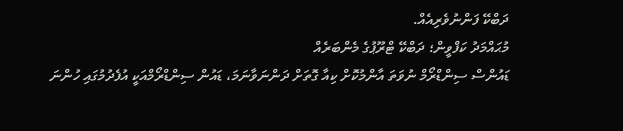ދަބްކޭ ފަންނުވެރިއެއް.
މުޙައްމަދު ކަފްވީން؛ ދަބްކޭ ޓްރޫޕުގެ މެންބަރެއް
ޑައުންސް ސިންޑްރޯމް ނުވަތަ އާންމުކޮށް ކިއާ ގޮތަށް ދަންނަވާނަމަ، ޑައުން ސިންޑްރޯމްއަކީ އުފެދުމުގައި ހުންނަ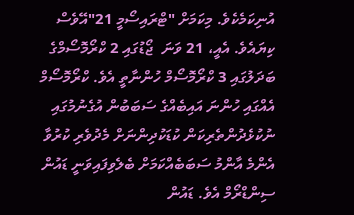އުނިކަމެކެވެ. މިކަމަށް "ޓްރައިސޯމީ 21"އޭވެސް ކިޔައެވެ. އެއީ، 21 ވަނަ  ޖޯޑުގައި 2 ކްރޯމޮސޯމްގެ ބަދަލުގައި 3 ކްރޯމޮސޯމް ހުންނާތީ އެވެ. ކްރޯމޮސޯމް އެއްގައި ހުންނަ އައިބެއްގެ ސަބަބުން އުގެނުމުގައި ނުކުޅެދުންތެރިކަން ކުޑަކުދިންނަށް މެދުވެރި ކުރުވާ އެންމެ އާންމު ސަބަބެއްކަމަށް ބެލެވިފައިވަނީ ޑައުން ސިންޑްރޯމް އެވެ. ޑައުން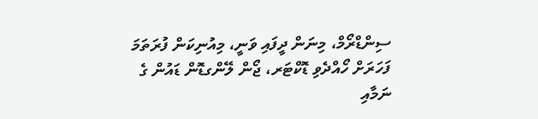ސިންޑްރޯމް، މިނަން ދީފައި ވަނީ، މިއުނިކަން ފުރަތަމަ ފަހަރަށް ހޯއްދެވި ޑޮކްޓަރ، ޖޯން ލޭންގޑޮން ޑައުން ގެ ނަމާއި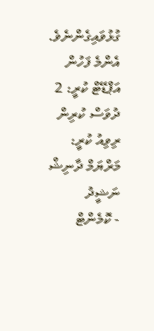ގުޅުވައިގެންނެވެ.
އެންމެ ފަހުން އަޕްޑޭޓް ކުރީ: 2 ދުވަސް ކުރިން
ރިވިއު ކުރީ: މަރްޔަމް ދާނިޝް ނަޝީދު
- ކޮމެންޓް